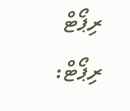ރިޕޯޓް
ރިޕޯޓް: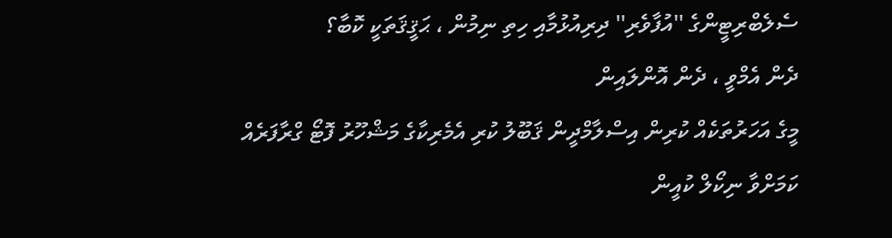ސެލެބްރިޓީންގެ ''އުފާވެރި'' ދިރިއުޅުމާއި ހިތި ނިމުން ، ޙަޤީޤަތަކީ ކޮބާ؟
ދެން އެމްވީ ، ދެން އޮންލައިން
މީގެ އަހަރުތަކެއް ކުރިން އިސްލާމްދީން ޤަބޫލު ކުރި އެމެރިކާގެ މަޝްހޫރު ފޮޓޯ ގްރާފަރެއް ކަމަށްވާ ނިކޯލް ކުއީން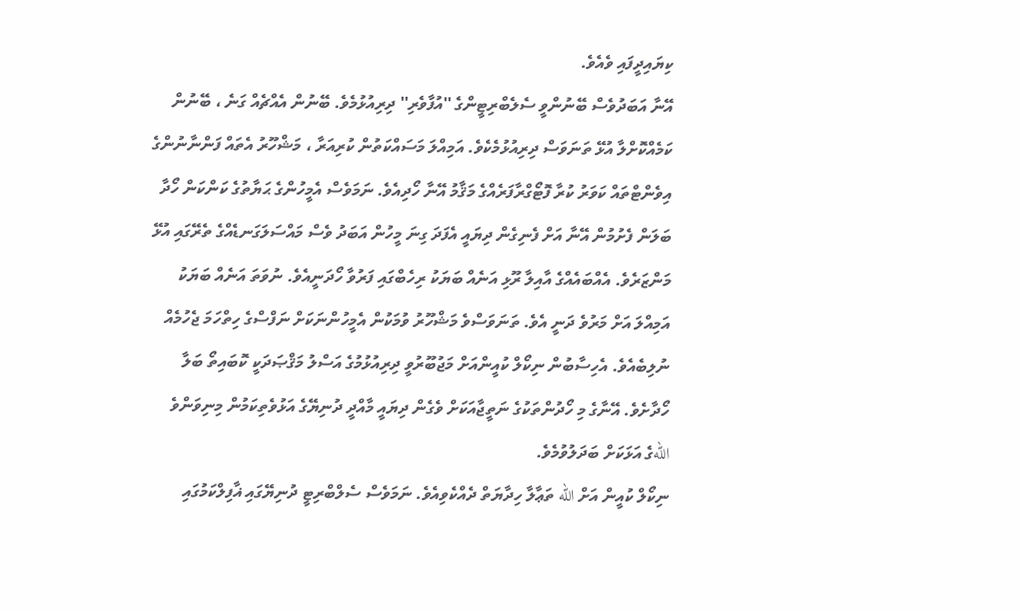ކިޔައިދީފައި ވެއެވެ.
އޭނާ އަބަދުވެސް ބޭނުންވީ ސެލެބްރިޓީންގެ ''އުފާވެރި'' ދިރިއުޅުމެވެ. ބޭނުން އެއްޗެއް ގަނެ ، ބޭނުން ކަމެއްކޮށްލާ އުޅޭ ތަނަވަސް ދިރިއުޅުމެކެވެ. އަމިއްލަ މަސައްކަތުން ކުރިއަރާ ، މަޝްހޫރު އެތައް ފަންނާނުންގެ އިވެންޓްތައް ކަވަރު ކުރާ ފޮޓޯގްރާފަރެއްގެ މަޤާމު އޭނާ ހޯދިއެވެ. ނަމަވެސް އެމީހުންގެ ޙަޔާތުގެ ކަންކަން ހޯދާ ބަލަން ފެށުމުން އޭނާ އަށް ފެނިގެން ދިޔައީ އެފަދަ ގިނަ މީހުން އަބަދު ވެސް މައްސަލަގަނޑެއްގެ ތެރޭގައި އުޅޭ މަންޒަރެވެ. އެއްބައެއްގެ އާއިލާ ރޫޅި އަނެއް ބަޔަކު ރިހެބްގައި ފަރުވާ ހޯދަނީއެވެ. ނުވަތަ އަނެއް ބަޔަކު އަމިއްލަ އަށް މަރުވެ ދަނީ އެވެ. ތަނަވަސްވެ މަޝްހޫރު ވުމަކުން އެމީހުންނަކަށް ނަފްސްގެ ހިތްހަމަ ޖެހުމެއް ނުލިބެއެވެ. އެހިސާބުން ނިކޯލް ކުއީންއަށް މަޖުބޫރުވީ ދިރިއުޅުމުގެ އަސްލު މަޤްޞަދަކީ ކޮބައިތޯ ބަލާ ހޯދާށެވެ. އޭނާގެ މި ހޯދުންތަކުގެ ނަތީޖާއަކަށް ވެގެން ދިޔައީ މާއްދީ ދުނިޔޭގެ އަޅުވެތިކަމުން މިނިވަންވެ اللهގެ އަޅަކަށް ބަދަލުވުމެވެ.
ނިކޯލް ކުއީން އަށް الله ތަޢާލާ ހިދާޔަތް ދެއްކެވިއެވެ. ނަމަވެސް ސެލްބްރިޓީ ދުނިޔޭގައި ޣާފިލްކަމުގައި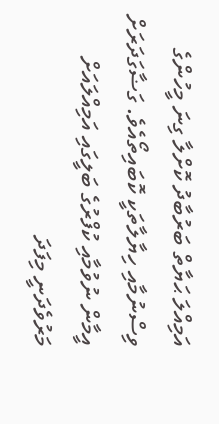އަމިއްލަ ޙަޔާތް ބަރުބާދު ކޮށްލާ ގިނަ މީހުންގެ ވިސްނުމާއި ހިޔާލާތަކީ ކޮބައިތޯއެވެ. ގަޟާގަދަރަށް އީމާން ނުވުމާއި ކުފްރުގެ ބަލީގައި އަމިއްލައަށް މަރުވެދަނީ މިފަދަ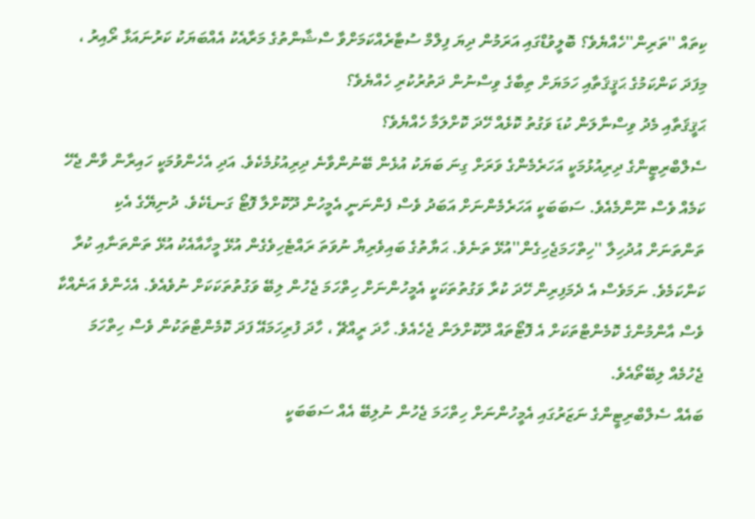ކިތައް ''ތަރިން''ހެއްޔެވެ؟ ބޮލީވުޑްގައި އަރަމުން ދިޔަ ފިލްމް ސުޓާރެއްކަމަށްވާ ސްޝާންތުގެ މަރާއެކު އެއްބަޔަކު ކަރުނައަޅާ ރޯއިރު ، މިފަދަ ކަންކަމުގެ ޙަޤީޤަތާއި ހަމަޔަށް ތިބާގެ ވިސްނުން ދަތުރުކުރި ހެއްޔެވެ؟
ޙަޤީޤަތާއި މެދު ވިސްނާލަން ކުޑަ ވަގުތު ކޮޅެއް ހޭދަ ކޮށްލަމާ ހެއްޔެވެ؟
ސެލްބްރިޓީންގެ ދިރިއުޅުމަކީ އަހަރެމެންގެ ވަރަށް ގިނަ ބަޔަކު އުޅެން ބޭނުންވާނެ ދިރިއުޅުމެކެވެ. އަދި އެހެންވުމަކީ ހައިރާން ވާން ޖެހޭ ކަމެއް ވެސް ނޫންމެއެވެ. ސަބަބަކީ އަހަރެމެންނަށް އަބަދު ވެސް ފެންނަނީ އެމީހުން ދޫކޮށްލާ ފޮޓޯ ގަނޑެކެވެ. ދުނިޔޭގެ އެކި ތަންތަނަށް އުދުހިލާ ''ހިތްހަމަޖެހިގެން''އުޅޭ ތަނެވެ. ޙަޔާތުގެ ބައިވެރިޔާ ނުވަތަ ރައްޓެހިވެގެން އުޅޭ މީހާއާއެކު އުޅޭ ތަންތަނާއި ކުރާ ކަންކަމެވެ. ނަމަވެސް އެ ދެމަފިރިން ހޭދަ ކުރާ ވަގުތުތަކަކީ އެމީހުންނަށް ހިތްހަމަ ޖެހުން ލިބޭ ވަގުތުތަކަކަށް ނުވެއެވެ. އެހެންވެ އަނެއްކާ ވެސް އާންމުންގެ ކޮމެންޓްތަކަށް އެ ފޮޓޯތައް ދޫކޮށްލަން ޖެހެއެވެ. ހާދަ ރީއްޗޭ ، ހާދަ ފުރިހަމައޭ ފަދަ ކޮމެންޓްތަކުން ވެސް ހިތްހަމަ ޖެހުމެއް ލިބޭތޯއެވެ.
ބައެއް ސެލްބްރިޓީންގެ ނަޒަރުގައި އެމީހުންނަށް ހިތްހަމަ ޖެހުން ނުލިބޭ އެއް ސަބަބަކީ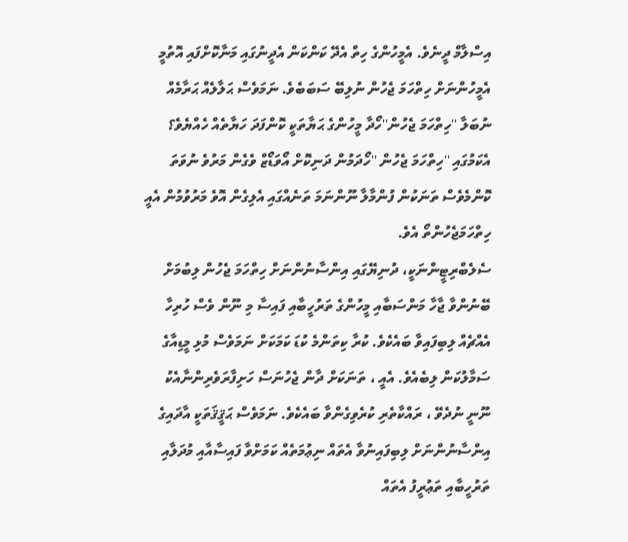އިސްލާމް ދީނެވެ. އެމީހުންގެ ހިތް އެދޭ ކަންކަން އެދީނުގައި މަނާކޮށްފައި އޮތުމީ އެމީހުންނަށް ހިތްހަމަ ޖެހުން ނުލިބޭ ސަބަބެވެ. ނަމަވެސް ޙަލާލެއް ޙަރާމެއް ނުބަލާ ''ހިތްހަމަ ޖެހުން''ހޯދާ މީހުންގެ ޙަޔާތަކީ ކޮންފަދަ ހަޔާތެއް ހެއްޔެވެ؟ އެކަމުގައި ''ހިތްހަމަ ޖެހުން ''ހޯދަމުން ދަނިކޮށް އޯވަޑޯޒް ވެގެން މަރުވެ ނުވަތަ ކޮންމެވެސް ތަނަކުން ފުންމާލާ ނޫންނަމަ ތަނެއްގައި އެލިގެން އޮވެ މަރުވުމުން އެއީ ހިތްހަމަޖެހުންތޯ އެވެ.
ސެލެބްރިޓީންނަކީ، ދުނިޔޭގައި އިންސާނުންނަށް ހިތްހަމަ ޖެހުން ލިބުމަށް ބޭނުންވާ ޖާހާ މަންސަބާއި މީހުންގެ ތަރުހީބާއި ފައިސާ މި ނޫން ވެސް ހުރިހާ އެއްޗެއް ލިބިފައިވާ ބައެކެވެ. ކުރާ ކިތަންމެ ކުޑަ ކަމަކަށް ނަމަވެސް މުޅި މީޑިއާގެ ސަމާލުކަން ލިބެއެވެ. އެއީ ، ތަނަކަށް ދާން ޖެހުނަސް ހަށިފާރަވެރިންނާއެކު ނޫނީ ނުދެވޭ ، ރައްކާތެރި ކުރެވިގެންވާ ބައެކެވެ. ނަމަވެސް ޙަޤީޤަތަކީ އާދައިގެ އިންސާނުންނަށް ލިބިފައިނުވާ އެތައް ނިޢުމަތެއް ކަމަށްވާ ފައިސާއާއި މުދަލާއި ތަރުހީބާއި ތަޢުރީފު އެތައް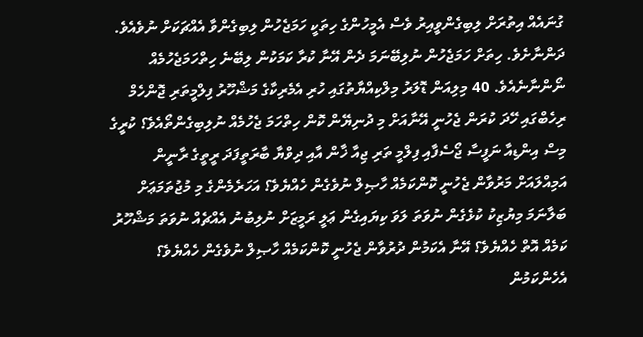ގުނައެއް އިތުރަށް ލިބިގެންވީއިރު ވެސް އެމީހުންގެ ހިތަކީ ހަމަޖެހުން ލިބިގެންވާ އެއްޗަކަށް ނުވެއެވެ.
ދަންނާށެވެ. ހިތަށް ހަމަޖެހުން ނުލިބޭނަމަ ދެން އޭނާ ކުރާ ކަމަކުން ލިބޭނެ ހިތްހަމަޖެހުމެއް ނޯންނާނެއެވެ. 40 މިލިއަން ޑޮލަރު މިލްކިއްޔާތުގައި ހުރި އެމެރިކާގެ މަޝްހޫރު ފިލްމީތަރި ޖޮންހެމް ރިހެބްގައި ހޭދަ ކުރަން ޖެހުނީ އޭނާއަށް މި ދުނިޔޭން ކޮން ހިތްހަމަ ޖެހުމެއް ނުލިބިގެންތޯއެވެ؟ ކުރީގެ މިސް އިންޑިއާ ނަފީސާ ޖޯސެފާއި ފިލްމީ ތަރި ޖިއާ ޚާން އާއި ދިވްޔާ ބާރަތީފަދަ ރީތީގެ ރާނީން އަމިއްލައަށް މަރުވާން ޖެހުނީ ކޮންކަމެއް ހާޞިލް ނުވެގެން ހެއްޔެވެ؟ އަހަރެމެންގެ މި މުޖުތަމަޢަށް ބަލާނަމަ މިޔުޒިކު ކުޅެގެން ނުވަތަ ލަވަ ކިޔައިގެން ޢަލީ ރަމީޒަށް ނުލިބުނު އެއްޗެއް ނުވަތަ މަޝްހޫރު ކަމެއް އޮތް ހެއްޔެވެ؟ އޭނާ އެކަމުން ދުރުވާން ޖެހުނީ ކޮންކަމެއް ހާޞިލް ނުވެގެން ހެއްޔެވެ؟ އެހެންކަމުން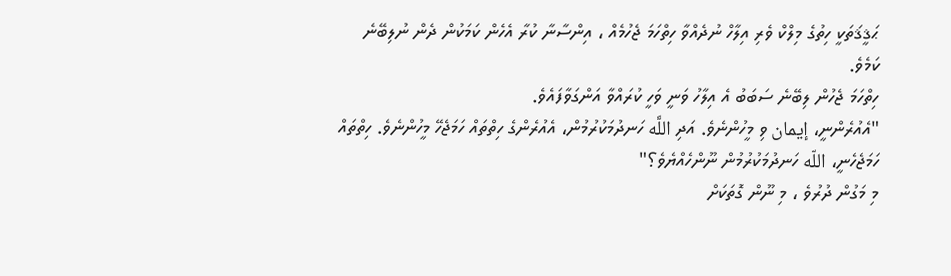ޙަޤީޤަތަކީ ހިތުގެ މިލްކް ވެރި އިލާހް ނުދެއްވާ ހިތްހަމަ ޖެހުމެއް ، އިންސާނާ ކުރާ އެހެން ކަމަކުން ދެން ނުލިބޭނެ ކަމެވެ.
ހިތްހަމަ ޖެހުން ލިބޭނެ ސަބަބު އެ އިލާހު ވަނީ ވަހީ ކުރައްވާ އަންގަވާފައެވެ.
"އެއުރެންނީ، إيمان ވި މީހުންނެވެ. އަދި اللَّه ހަނދުމަކުރުމުން، އެއުރެންގެ ހިތްތައް ހަމަޖެހޭ މީހުންނެވެ. ހިތްތައް ހަމަޖެހެނީ، اللّه ހަނދުމަކުރުމުން ނޫންހެއްޔެވެ؟"
މި މަގުން ދުރުވެ ، މި ނޫން ގޮތަކަށް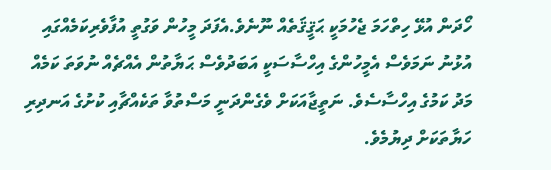ހޯދަން އުޅޭ ހިތްހަމަ ޖެހުމަކީ ޙަޤީޤަތެއް ނޫނެވެ.އެފަދަ މީހުން ވަގުތީ އުފާވެރިކަމެއްގައި އުޅުނު ނަމަވެސް އެމީހުންގެ އިހްސާސަކީ އަބަދުވެސް ޙަޔާތުން އެއްޗެއް ނުވަތަ ކަމެއް މަދު ކަމުގެ އިހްސާސެވެ. ނަތީޖާއަކަށް ވެގެންދަނީ މަސްތުވާ ތަކެއްޗާއި ކުށުގެ އަނދިރި ހަޔާތަކަށް ދިޔުމެވެ.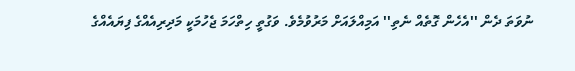ނުވަތަ ދެން ''އެހެން ގޮތެއް ނެތި'' އަމިއްލައަށް މަރުވުމެވެ. ވަގުތީ ހިތްހަމަ ޖެހުމަކީ މަދިރިއެއްގެ ފިޔައެއްގެ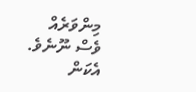މިންވަރެއް ވެސް ނޫނެވެ. އެކަން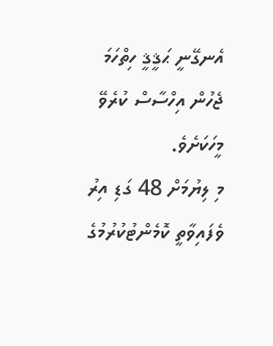އެނގޭނީ ޙަޤީޤީ ހިތްހަމަ ޖެހުން އިހްސާސް ކުރެވޭ މީހަކަށެވެ.
މި ލިޔުމަށް 48 ގަޑި އިރު ވެފައިވާތީ ކޮމެންޓުކުރުމުގެ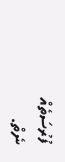ފުރުސަތެއް ނެތް.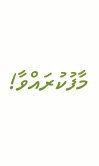މާފުކުރައްވާ!